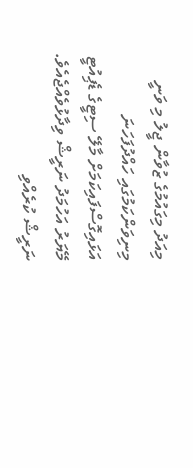މިއަދު މިގައުމުގެ ޒުވާން ޖީލު މި ވަނީ މިނިވަންކަމުގައި ހައްދުފަހަނަ އަޅައިގޮސްފައިކަމަށް މާލޭ ސިޓީގެ ޑެޕިއުޓީ މޭޔަރު އަހުމަދު ނަރީޝް ވިދާޅުވެއްޖެއެވެ.
ނަރީޝް ކުރެއްވި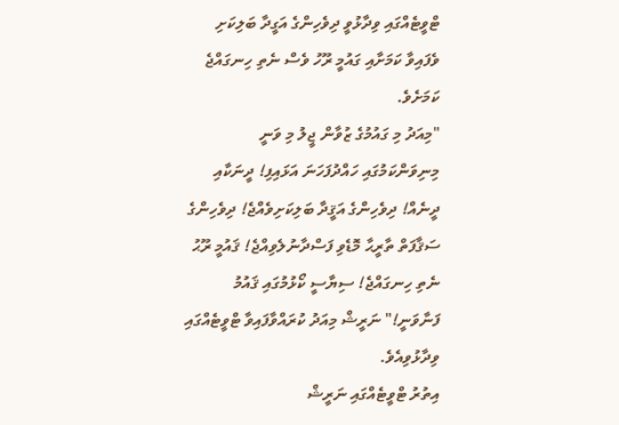ޓްވީޓެއްގައި ވިދާޅުވީ ދިވެހިންގެ އަގީދާ ބަލިކަށި ވެފައިވާ ކަމަށާއި ގައުމީ ރޫހު ވެސް ނެތި ހިނގައްޖެ ކަމަށެވެ.
"މިއަދު މި ގައުމުގެ ޒުވާން ޖީލު މި ވަނީ މިނިވަންކަމުގައި ހައްދުފަހަނަ އަޅައިފި! ދީނަކާއި ދީނެއް! ދިވެހިންގެ އަޤީދާ ބަލިކަށިވެއްޖެ! ދިވެހިންގެ ސަޤާފަތް ތާރީޙާ މޮޑެވި ފަސްދާނުލެވިއްޖެ! ޤައުމީ ރޫޙު ނެތި ހިނގައްޖެ! ސިޔާސީ ކޯޅުމުގައި ޤައުމު ފަނާވަނީ!" ނަރީޝް މިއަދު ކުރައްވާފައިވާ ޓްވީޓެއްގައި ވިދާޅުވިއެވެ.
އިތުރު ޓްވީޓެއްގައި ނަރީޝް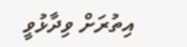އިތުރަށް ވިދާޅުވީ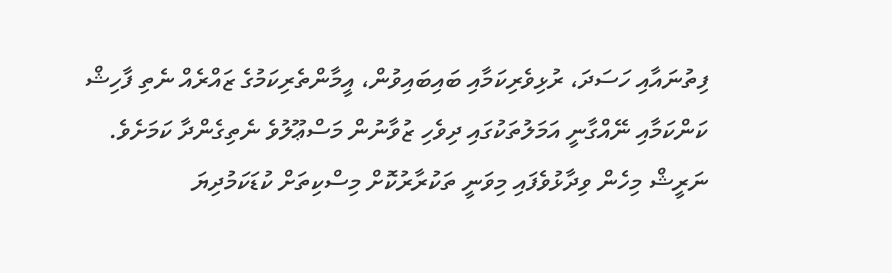ފިތުނައާއި ހަސަދަ، ރުޅިވެރިކަމާއި ބައިބައިވުން، އީމާންތެރިކަމުގެ ޒައްރެއް ނެތި ފާހިޝް ކަންކަމާއި ނޭއްގާނީ އަމަލުތަކުގައި ދިވެހި ޒުވާނުން މަސްޢޫލުވެ ނެތިގެންދާ ކަމަށެވެ.
ނަރީޝް މިހެން ވިދާޅުވެފައި މިވަނީ ތަކުރާރުކޮށް މިސްކިތަށް ކުޑަކަމުދިޔަ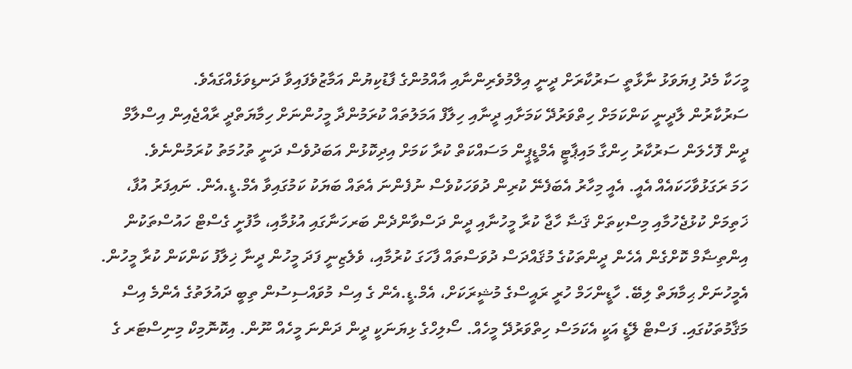މީހަކާ މެދު ފިޔަވަޅު ނާޅާތީ ސަރުކާރަށް ދީނީ އިލްމުވެރިންނާއި އާއްމުންގެ ފާޑުކިޔުން އަމާޒުވެފައިވާ ދަނޑިވަޅެއްގައެވެ.
ސަރުކާރުން ލާދީނީ ކަންކަމަށް ހިތްވަރުދޭ ކަމަށާއި ދީނާއި ހިލާފް އަމަލުތައް ކުރަމުންދާ މީހުންނަށް ހިމާޔަތްދީ ރާއްޖެއިން އިސްލާމް ދީން ފޮހެލަން ސަރުކާރު ހިންގާ މައިޕާޓީ އެމްޑީޕީން މަސައްކަތް ކުރާ ކަމަށް އިދިކޮޅުން އަބަދުވެސް ދަނީ ތުހުމަތު ކުރަމުންނެވެ.
ހަމަ ރަގަޅުވާހަކައެއް އެއީ. އެއީ މިހާރު އެބަފެނޭ ކުރިން ދުވަހަކުވެސް ނުފެންނަ އެތައް ބަޔަކު ކަމުގައިވާ އެމް.ޑީ.އެން. ނައިފަރު އުފާ، ޚަތިމަށް ކުޅުޖެހުމާއި މިސްކިތަށް ޤަޟާ ހާޖާ ކުރާ މީހުނާއި ދީން ދަސްވާންދެން ބަރހަނާގައި އުޅުމާއި، މާފުށީ ގެސްޓް ހައުސްތަކުން އިންތިޟާމް ކޮށްގެން އެހެން ދީންތަކުގެ މުޤައްދަސް ދުވަސްތައް ފާހަގަ ކުރުމާއި، ވެލެޒިނީ ފަދަ މީހުން ދީނާ ޚިލާފު ކަންކަން ކުރާ މީހުން. އެމީހުނަށް ޙިމާޔަތް ލިބޭ. ހާޑީންހަމް ހުރީ ރައީސްގެ މުޝީރަކަށް، އެމް.ޑީ.އެން ގެ އިސް މުވައްސިސުން ތިބީ ދައުލަތުގެ އެންމެ އިސް މަޤާމުތަކުގައި. ފަސްޓް ލޭޑީ އަކީ އެކަމަސް ހިތްވަރުދޭ މީހެއް. ސޯލިހްގެ ޅިޔަނަކީ ދީން ދަންނަ މީހެއް ނޫން. އިކޮނޮމިކް މިނިސްޓަރ ގެ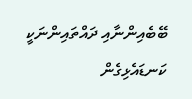ބޭބެއިންނާއި ދައްތައިންނަކީ ކަނޑައެޅިގެން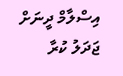އިސްލާމް ދީނަށް ޖަދަލު ކުރާ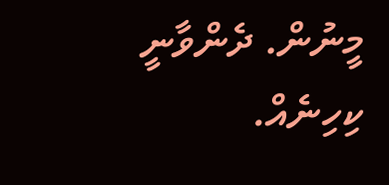މީނުން. ދެންވާނީ ކިހިނެއް.